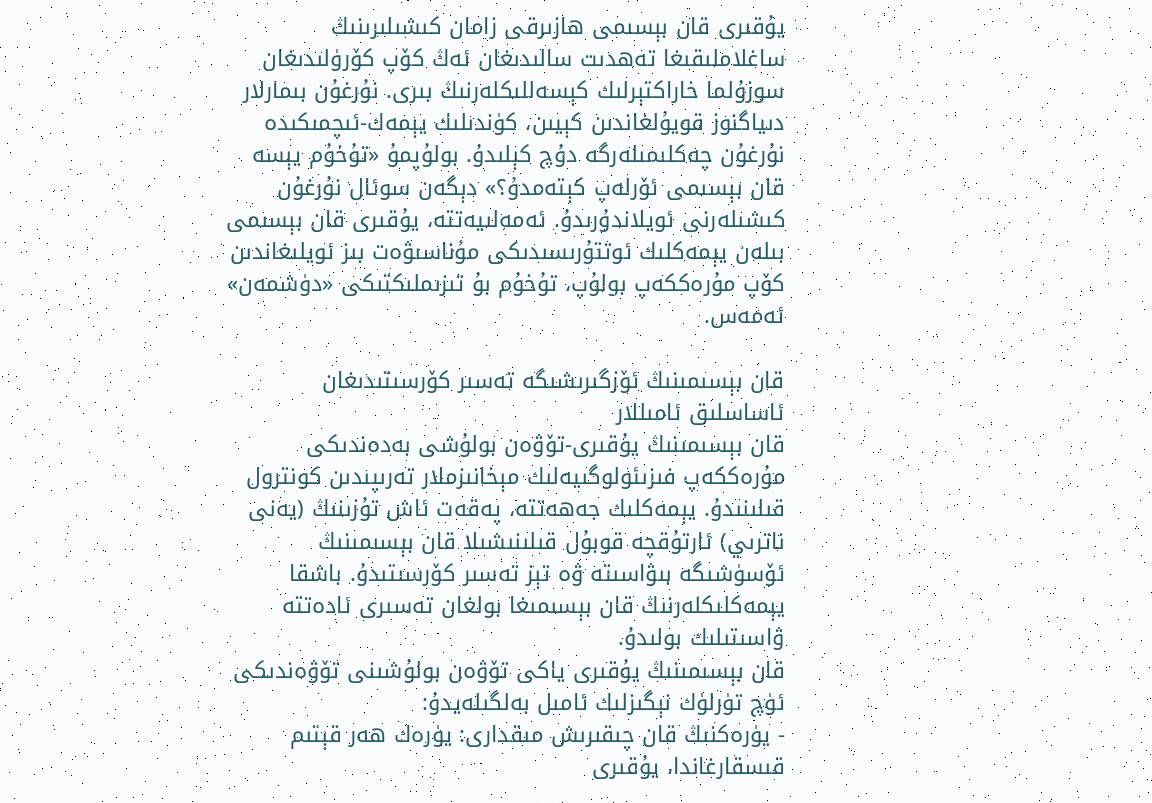يۇقىرى قان بېسىمى ھازىرقى زامان كىشىلىرىنىڭ ساغلاملىقىغا تەھدىت سالىدىغان ئەڭ كۆپ كۆرۈلىدىغان سوزۇلما خاراكتېرلىك كېسەللىكلەرنىڭ بىرى. نۇرغۇن بىمارلار دىياگنوز قويۇلغاندىن كېيىن، كۈندىلىك يېمەك-ئىچمىكىدە نۇرغۇن چەكلىمىلەرگە دۇچ كېلىدۇ. بولۇپمۇ «تۇخۇم يېسە قان بېسىمى ئۆرلەپ كېتەمدۇ؟» دېگەن سوئال نۇرغۇن كىشىلەرنى ئويلاندۇرىدۇ. ئەمەلىيەتتە، يۇقىرى قان بېسىمى بىلەن يېمەكلىك ئوتتۇرىسىدىكى مۇناسىۋەت بىز ئويلىغاندىن كۆپ مۇرەككەپ بولۇپ، تۇخۇم بۇ تىزىملىكتىكى «دۈشمەن» ئەمەس.

قان بېسىمىنىڭ ئۆزگىرىشىگە تەسىر كۆرسىتىدىغان ئاساسلىق ئامىللار
قان بېسىمىنىڭ يۇقىرى-تۆۋەن بولۇشى بەدەندىكى مۇرەككەپ فىزىئولوگىيەلىك مېخانىزملار تەرىپىدىن كونترول قىلىنىدۇ. يېمەكلىك جەھەتتە، پەقەت ئاش تۇزىنىڭ (يەنى ناترىي) ئارتۇقچە قوبۇل قىلىنىشىلا قان بېسىمىنىڭ ئۆسۈشىگە بىۋاسىتە ۋە تېز تەسىر كۆرسىتىدۇ. باشقا يېمەكلىكلەرنىڭ قان بېسىمىغا بولغان تەسىرى ئادەتتە ۋاسىتىلىك بولىدۇ.
قان بېسىمىنىڭ يۇقىرى ياكى تۆۋەن بولۇشىنى تۆۋەندىكى ئۈچ تۈرلۈك نېگىزلىك ئامىل بەلگىلەيدۇ:
- يۈرەكنىڭ قان چىقىرىش مىقدارى: يۈرەك ھەر قېتىم قىسقارغاندا، يۇقىرى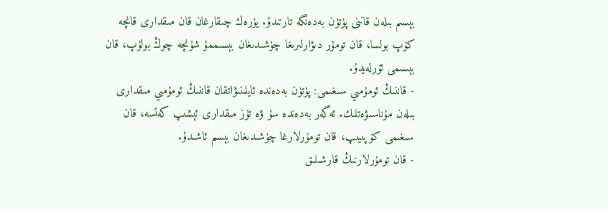بېسىم بىلەن قاننى پۈتۈن بەدەنگە تارتىدۇ. يۈرەك چىقارغان قان مىقدارى قانچە كۆپ بولسا، قان تومۇر دىۋارلىرىغا چۈشىدىغان بېسىممۇ شۇنچە چوڭ بولۇپ، قان بېسىمى ئۆرلەيدۇ.
- قاننىڭ ئومۇمىي سىغىمى: پۈتۈن بەدەندە ئايلىنىۋاتقان قاننىڭ ئومۇمىي مىقدارى بىلەن مۇناسىۋەتلىك. ئەگەر بەدەندە سۇ ۋە تۇز مىقدارى ئېشىپ كەتسە، قان سىغىمى كۆپىيىپ، قان تومۇرلارغا چۈشىدىغان بېسىم ئاشىدۇ.
- قان تومۇرلارنىڭ قارشىلىق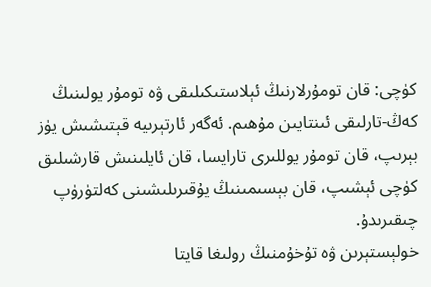كۈچى: قان تومۇرلارنىڭ ئېلاستىكىلىقى ۋە تومۇر يولىنىڭ كەڭ-تارلىقى ئىنتايىن مۇھىم. ئەگەر ئارتېرىيە قېتىشىش يۈز بېرىپ، قان تومۇر يوللىرى تارايسا، قان ئايلىنىش قارشىلىق كۈچى ئېشىپ، قان بېسىمىنىڭ يۇقىرىلىشىنى كەلتۈرۈپ چىقىرىدۇ.
خولېستېرىن ۋە تۇخۇمنىڭ رولىغا قايتا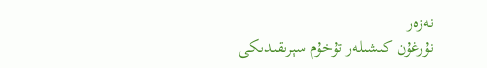نەزەر
نۇرغۇن كىشىلەر تۇخۇم سېرىقىدىكى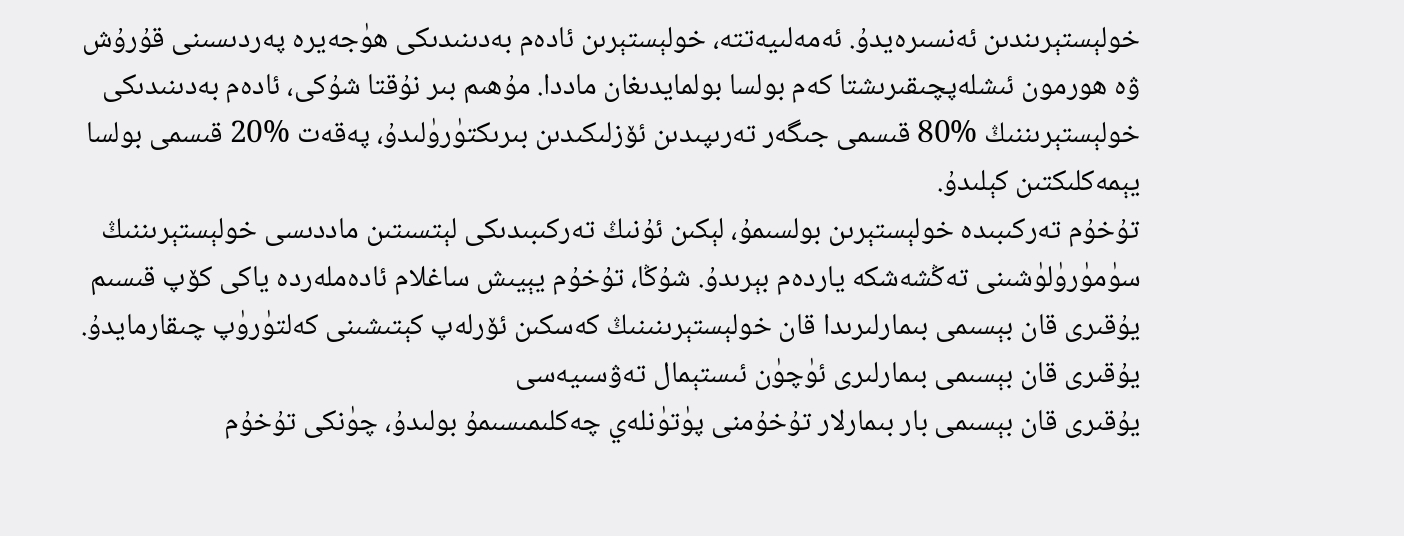خولېستېرىندىن ئەنسىرەيدۇ. ئەمەلىيەتتە، خولېستېرىن ئادەم بەدىنىدىكى ھۈجەيرە پەردىسىنى قۇرۇش ۋە ھورمون ئىشلەپچىقىرىشتا كەم بولسا بولمايدىغان ماددا. مۇھىم بىر نۇقتا شۇكى، ئادەم بەدىنىدىكى خولېستېرىننىڭ %80 قىسمى جىگەر تەرىپىدىن ئۆزلىكىدىن بىرىكتۈرۈلىدۇ، پەقەت %20 قىسمى بولسا يېمەكلىكتىن كېلىدۇ.
تۇخۇم تەركىبىدە خولېستېرىن بولسىمۇ، لېكىن ئۇنىڭ تەركىبىدىكى لېتسىتىن ماددىسى خولېستېرىننىڭ سۈمۈرۈلۈشىنى تەڭشەشكە ياردەم بېرىدۇ. شۇڭا، تۇخۇم يېيىش ساغلام ئادەملەردە ياكى كۆپ قىسىم يۇقىرى قان بېسىمى بىمارلىرىدا قان خولېستېرىنىنىڭ كەسكىن ئۆرلەپ كېتىشىنى كەلتۈرۈپ چىقارمايدۇ.
يۇقىرى قان بېسىمى بىمارلىرى ئۈچۈن ئىستېمال تەۋسىيەسى
يۇقىرى قان بېسىمى بار بىمارلار تۇخۇمنى پۈتۈنلەي چەكلىمىسىمۇ بولىدۇ، چۈنكى تۇخۇم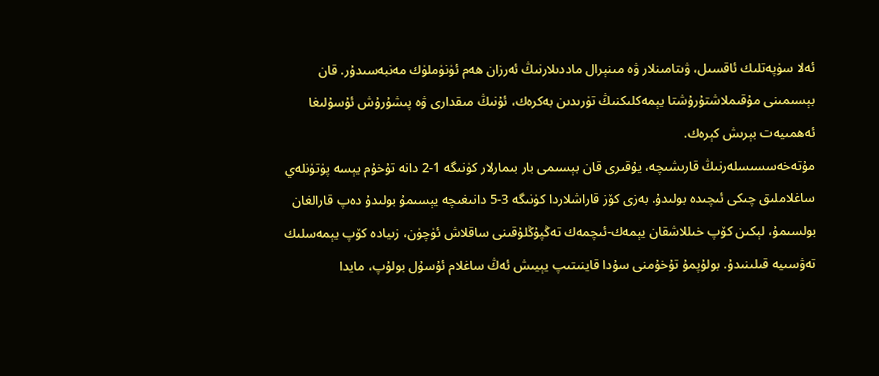ئەلا سۈپەتلىك ئاقسىل، ۋىتامىنلار ۋە مىنېرال ماددىلارنىڭ ئەرزان ھەم ئۈنۈملۈك مەنبەسىدۇر. قان بېسىمىنى مۇقىملاشتۇرۇشتا يېمەكلىكنىڭ تۈرىدىن بەكرەك، ئۇنىڭ مىقدارى ۋە پىشۇرۇش ئۇسۇلىغا ئەھمىيەت بېرىش كېرەك.
مۇتەخەسسىسلەرنىڭ قارىشىچە، يۇقىرى قان بېسىمى بار بىمارلار كۈنىگە 1-2 دانە تۇخۇم يېسە پۈتۈنلەي ساغلاملىق چىكى ئىچىدە بولىدۇ. بەزى كۆز قاراشلاردا كۈنىگە 3-5 دانىغىچە يېسىمۇ بولىدۇ دەپ قارالغان بولسىمۇ، لېكىن كۆپ خىللاشقان يېمەك-ئىچمەك تەڭپۇڭلۇقىنى ساقلاش ئۈچۈن، زىيادە كۆپ يېمەسلىك تەۋسىيە قىلىنىدۇ. بولۇپمۇ تۇخۇمنى سۇدا قاينىتىپ يېيىش ئەڭ ساغلام ئۇسۇل بولۇپ، مايدا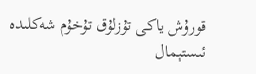قورۇش ياكى تۇزلۇق تۇخۇم شەكلىدە ئىستېمال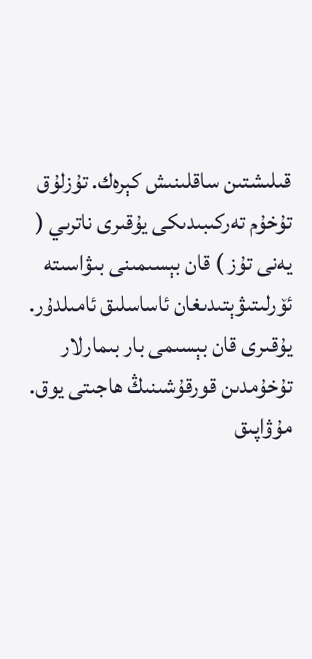قىلىشتىن ساقلىنىش كېرەك. تۇزلۇق تۇخۇم تەركىبىدىكى يۇقىرى ناترىي ( يەنى تۇز ) قان بېسىمىنى بىۋاسىتە ئۆرلىتىۋېتىدىغان ئاساسلىق ئامىلدۇر.
يۇقىرى قان بېسىمى بار بىمارلار تۇخۇمدىن قورقۇشىنىڭ ھاجىتى يوق. مۇۋاپىق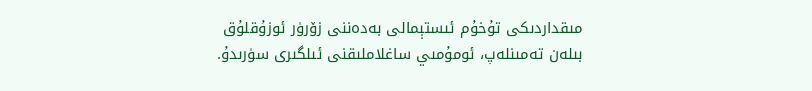مىقداردىكى تۇخۇم ئىستېمالى بەدەننى زۆرۈر ئوزۇقلۇق بىلەن تەمىنلەپ، ئومۇمىي ساغلاملىقنى ئىلگىرى سۈرىدۇ.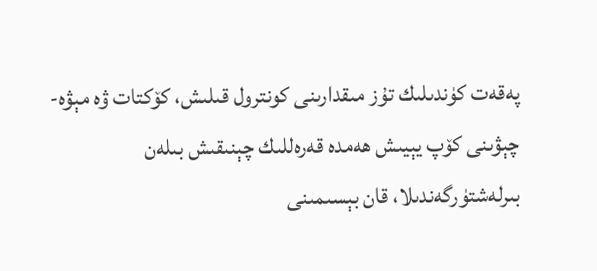پەقەت كۈندىلىك تۇز مىقدارىنى كونترول قىلىش، كۆكتات ۋە مېۋە-چېۋىنى كۆپ يېيىش ھەمدە قەرەللىك چېنىقىش بىلەن بىرلەشتۈرگەندىلا، قان بېسىمىنى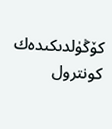كۆڭۈلدىكىدەك كونترول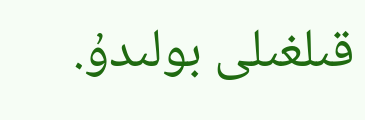قىلغىلى بولىدۇ.